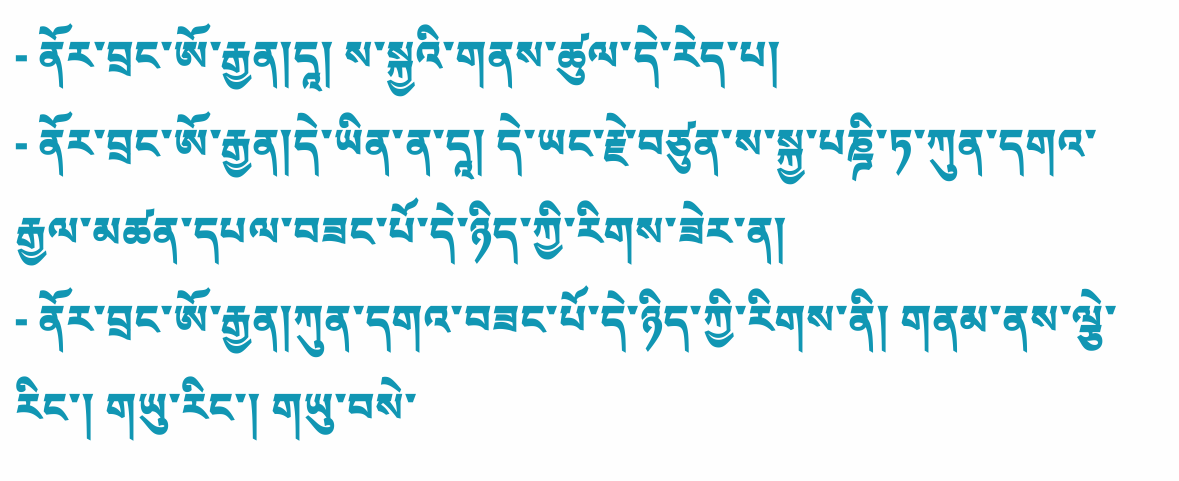- ནོར་བྲང་ཨོ་རྒྱན།དཱ། ས་སྐྱའི་གནས་ཚུལ་དེ་རེད་པ།
- ནོར་བྲང་ཨོ་རྒྱན།དེ་ཡིན་ན་དཱ། དེ་ཡང་རྗེ་བཙུན་ས་སྐྱ་པཎྜི་ཏ་ཀུན་དགའ་རྒྱལ་མཚན་དཔལ་བཟང་པོ་དེ་ཉིད་ཀྱི་རིགས་ཟེར་ན།
- ནོར་བྲང་ཨོ་རྒྱན།ཀུན་དགའ་བཟང་པོ་དེ་ཉིད་ཀྱི་རིགས་ནི། གནམ་ནས་ལྕེ་རིང་། གཡུ་རིང་། གཡུ་བསེ་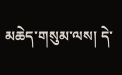མཆེད་གསུམ་ལས། དེ་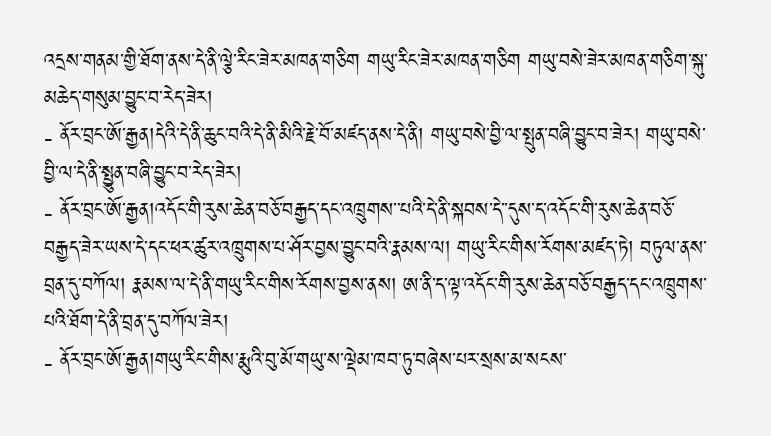འདྲས་གནམ་གྱི་ཐོག་ནས་དེ་ནི་ལྕེ་རིང་ཟེར་མཁན་གཅིག གཡུ་རིང་ཟེར་མཁན་གཅིག གཡུ་བསེ་ཟེར་མཁན་གཅིག་སྐུ་མཆེད་གསུམ་བྱུང་བ་རེད་ཟེར།
- ནོར་བྲང་ཨོ་རྒྱན།དེའི་དེ་ནི་ཆུང་བའི་དེ་ནི་མིའི་རྗེ་བོ་མཛད་ནས་དེ་ནི། གཡུ་བསེ་བྱི་ལ་སྤུན་བཞི་བྱུང་བ་ཟེར། གཡུ་བསེ་བྱི་ལ་དེ་ནི་སྤྱུན་བཞི་བྱུང་བ་རེད་ཟེར།
- ནོར་བྲང་ཨོ་རྒྱན།འདོང་གི་རུས་ཆེན་བཅོ་བརྒྱད་དང་འཁྲུགས་་པའི་དེ་ནི་སྐབས་དེ་་དུས་ད་འདོང་གི་རུས་ཆེན་བཅོ་བརྒྱད་ཟེར་ཡས་དེ་དང་ཕར་ཚུར་འཁྲུགས་པ་ཤོར་བྱས་བྱུང་བའི་རྣམས་ལ། གཡུ་རིང་གིས་རོགས་མཛད་ཏེ། བཏུལ་ནས་བྲན་དུ་བཀོལ། རྣམས་ལ་དེ་ནི་གཡུ་རིང་གིས་རོགས་བྱས་ནས། ཨ་ནི་ད་ལྟ་འདོང་གི་རུས་ཆེན་བཅོ་བརྒྱད་དང་འཁྲུགས་པའི་ཐོག་དེ་ནི་བྲན་དུ་བཀོལ་ཟེར།
- ནོར་བྲང་ཨོ་རྒྱན།གཡུ་རིང་གིས་རྨུའི་བུ་མོ་གཡུ་ས་ལྡེམ་ཁབ་ཏུ་བཞེས་པར་སྲས་མ་སངས་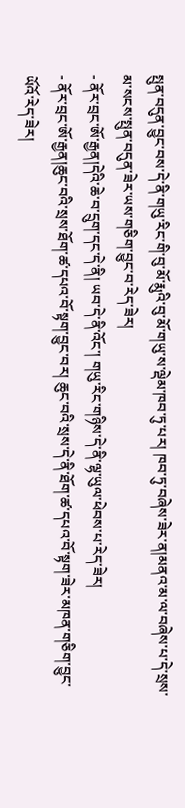སྤུན་བདུན་བྱུང་བས་དེ་ནི་གཡུ་རིང་གི་བུ་མོ་རྨུའི་བུ་མོ་གཡུ་ས་ལྡེམ་ཁབ་ཏུ་པར། ཁབ་ཏུ་བཞེས་ཟེར་ན།མནའ་མ་ལ་བཞེས་པ་དེ་སྲས་མ་སངས་སྤུན་བདུན་ཟེར་ཡས་གཅིག་བྱུང་བ་རེད་ཟེར།
- ནོར་བྲང་ཨོ་རྒྱན།དེའི་ཆེ་བ་དྲུག་དང་དེ་ནི། ཡབ་དེ་ནི་འོང་། གཡུ་རིང་གཉིས་དེ་ནི་ལྷ་ཡུལ་ཕེབས་པ་རེད་ཟེར།
- ནོར་བྲང་ཨོ་རྒྱན།ཆུང་བའི་སྲས་ཐོག་ཚ་དཔའ་བོ་སྟག་བྱུང་བར། ཆུང་བའི་སྲས་དེ་ནི་ཐོག་ཚ་དཔའ་བོ་སྟག་ཟེར་མཁན་གཅིག་བྱུང་ཡོའོ་རེད་ཟེར།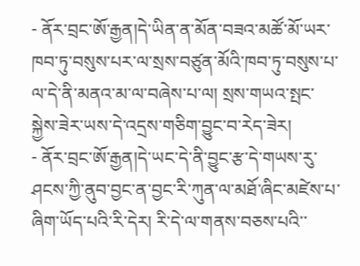- ནོར་བྲང་ཨོ་རྒྱན།དེ་ཡིན་ན་མོན་བཟའ་མཚོ་མོ་ཡར་ཁབ་ཏུ་བསུས་པར་ལ་སྲས་བཙུན་མོའི་ཁབ་ཏུ་བསུས་པ་ལ་དེ་ནི་མནའ་མ་ལ་བཞེས་པ་ལ། སྲས་གཡའ་སྤང་སྐྱེས་ཟེར་ཡས་དེ་འདྲས་གཅིག་བྱུང་བ་རེད་ཟེར།
- ནོར་བྲང་ཨོ་རྒྱན།དེ་ཡང་དེ་ནི་བྱུང་རྩ་དེ་གཡས་རུ་ཤངས་ཀྱི་ནུབ་བྱང་ན་བྱང་རི་ཀུན་ལ་མཐོ་ཞིང་མཛེས་པ་ཞིག་ཡོད་པའི་རི་དེར། རི་དེ་ལ་གནས་བཅས་པའི་་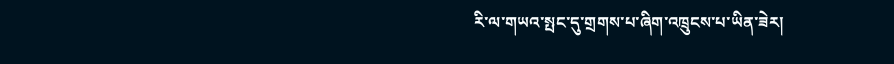རི་ལ་གཡའ་སྤང་དུ་གྲགས་པ་ཞིག་འཁྲུངས་པ་ཡིན་ཟེར།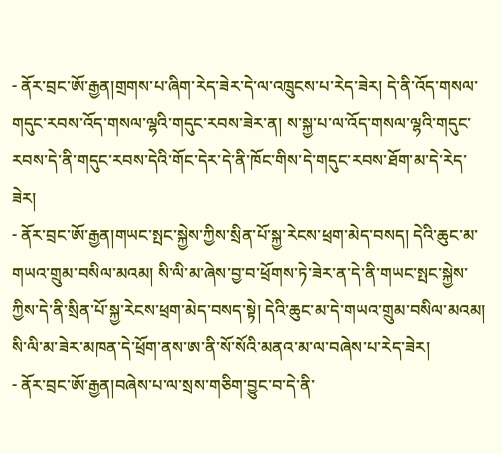- ནོར་བྲང་ཨོ་རྒྱན།གྲགས་པ་ཞིག་རེད་ཟེར་དེ་ལ་འཁྲུངས་པ་རེད་ཟེར། དེ་ནི་འོད་གསལ་གདུང་རབས་འོད་གསལ་ལྷའི་གདུང་རབས་ཟེར་ན། ས་སྐྱ་པ་ལ་འོད་གསལ་ལྷའི་གདུང་རབས་དེ་ནི་གདུང་རབས་དེའི་གོང་དེར་དེ་ནི་ཁོང་གིས་དེ་གདུང་རབས་ཐོག་མ་དེ་རེད་ཟེར།
- ནོར་བྲང་ཨོ་རྒྱན།གཡང་སྤང་སྐྱེས་ཀྱིས་སྲིན་པོ་སྐྱ་རེངས་ཕྲག་མེད་བསད། དེའི་ཆུང་མ་གཡའ་གྲུམ་བསིལ་མའམ། སི་ལི་མ་ཞེས་བྱ་བ་ཕྲོགས་ཏེ་ཟེར་ན་དེ་ནི་གཡང་སྤང་སྐྱེས་ཀྱིས་དེ་ནི་སྲིན་པོ་སྐྱ་རེངས་ཕྲག་མེད་བསད་སྟེ། དེའི་ཆུང་མ་དེ་གཡའ་གྲུམ་བསིལ་མའམ། སི་ལི་མ་ཟེར་མཁན་དེ་ཕྲོག་ནས་ཨ་ནི་སོ་སོའི་མནའ་མ་ལ་བཞེས་པ་རེད་ཟེར།
- ནོར་བྲང་ཨོ་རྒྱན།བཞེས་པ་ལ་སྲས་གཅིག་བྱུང་བ་དེ་ནི་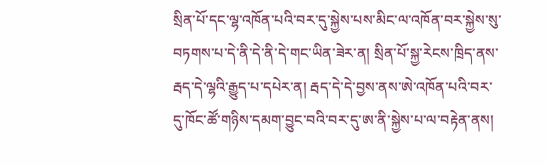སྲིན་པོ་དང་ལྷ་འཁོན་པའི་བར་དུ་སྐྱེས་པས་མིང་ལ་འཁོན་བར་སྐྱེས་སུ་བཏགས་པ་དེ་ནི་དེ་ནི་དེ་གང་ཡིན་ཟེར་ན། སྲིན་པོ་སྐྱ་རེངས་ཁྲིད་ནས་རྦད་དེ་ལྷའི་རྒྱུད་པ་དཔེར་ན། རྦད་དེ་དེ་བྱས་ནས་ཨེ་འཁོན་པའི་བར་དུ་ཁོང་ཚོ་གཉིས་དམག་བྱུང་བའི་བར་དུ་ཨ་ནི་སྐྱེས་པ་ལ་བརྟེན་ནས།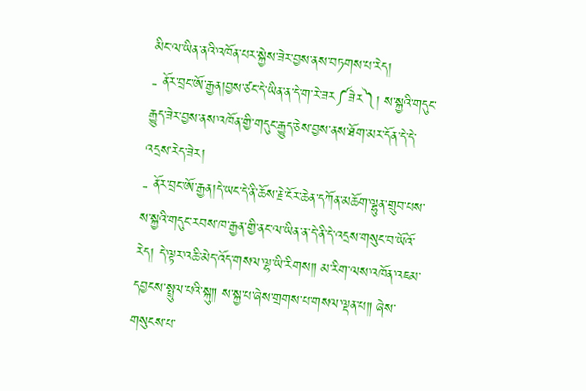མིང་ལ་ཡིན་ནའི་འཁོན་པར་སྐྱེས་ཟེར་བྱས་ནས་བཏགས་པ་རེད།
- ནོར་བྲང་ཨོ་རྒྱན།བྱས་ཙང་དེ་ཡིན་ན་དེ་ག་རེ་ཟར༼ཟེར༽། ས་སྐྱའི་གདུང་རྒྱུད་ཟེར་བྱས་ནས་འཁོན་གྱི་གདུང་རྒྱུད་ཅེས་བྱས་ནས་ཐོག་མར་དོན་དེ་དེ་འདྲས་རེད་ཟེར།
- ནོར་བྲང་ཨོ་རྒྱན།དེ་ཡང་དེ་ནི་ཆོས་རྗེ་ངོར་ཆེན་དཀོན་མཆོག་ལྷུན་གྲུབ་པས་ས་སྐྱའི་གདུང་རབས་ཁ་རྒྱན་གྱི་ནང་ལ་ཡིན་ན་དེ་ནི་དེ་འདྲས་གསུང་བ་ཡོའོ་རེད། དེ་ལྟར་འཆི་མེད་འོད་གསལ་ལྷ་ཡི་རིགས༎ མ་རིག་ལས་འཁོན་འཇམ་དབྱངས་སྤྲུལ་པའི་སྐུ༎ ས་སྐྱ་པ་ཞེས་གྲགས་པ་གསལ་ལྡན་པ༎ ཞེས་གསུངས་པ་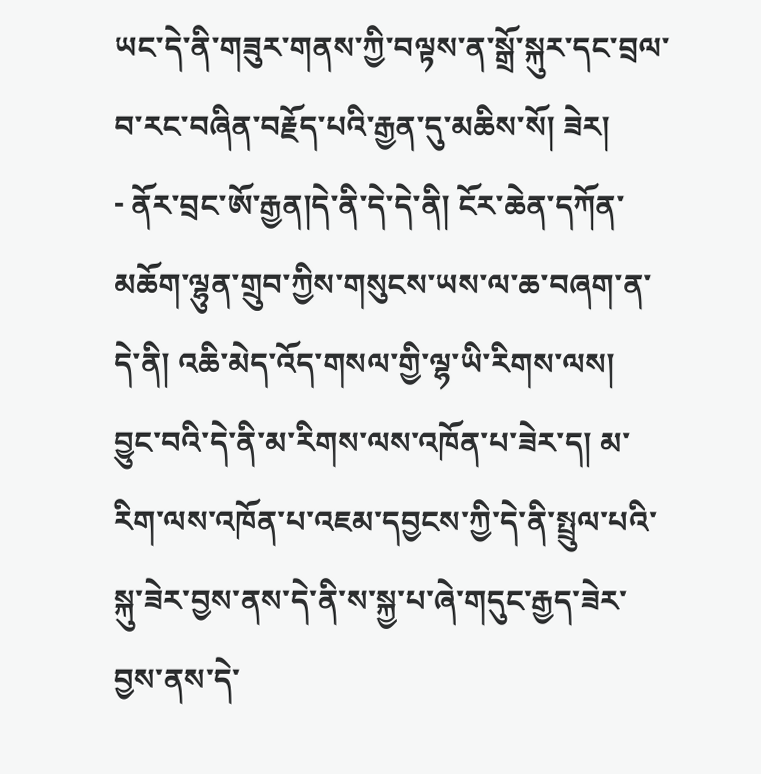ཡང་དེ་ནི་གཟུར་གནས་ཀྱི་བལྟས་ན་སྒྲོ་སྐུར་དང་བྲལ་བ་རང་བཞིན་བརྗོད་པའི་རྒྱན་དུ་མཆིས་སོ། ཟེར།
- ནོར་བྲང་ཨོ་རྒྱན།དེ་ནི་དེ་དེ་ནི། ངོར་ཆེན་དཀོན་མཆོག་ལྷུན་གྲུབ་ཀྱིས་གསུངས་ཡས་ལ་ཆ་བཞག་ན་དེ་ནི། འཆི་མེད་འོད་གསལ་གྱི་ལྷ་ཡི་རིགས་ལས། བྱུང་བའི་དེ་ནི་མ་རིགས་ལས་འཁོན་པ་ཟེར་ད། མ་རིག་ལས་འཁོན་པ་འཇམ་དབྱངས་ཀྱི་དེ་ནི་སྤྲུལ་པའི་སྐུ་ཟེར་བྱས་ནས་དེ་ནི་ས་སྐྱ་པ་ཞེ་གདུང་རྒྱད་ཟེར་བྱས་ནས་དེ་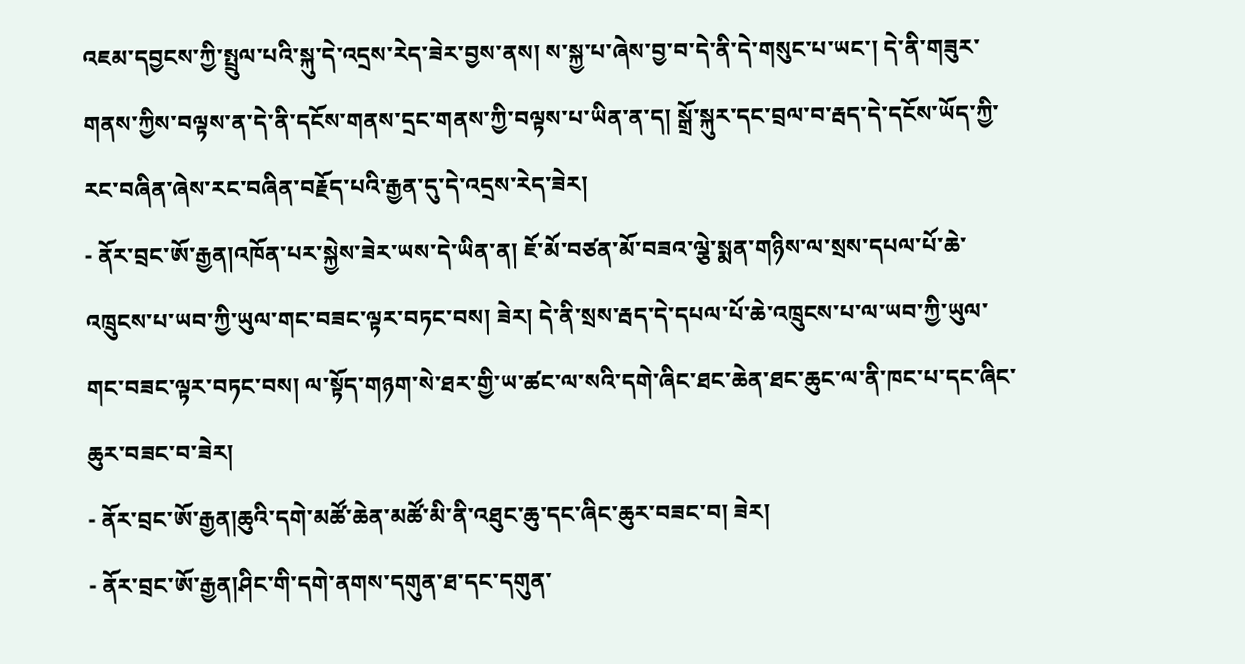འཇམ་དབྱངས་ཀྱི་སྤྲུལ་པའི་སྐུ་དེ་འདྲས་རེད་ཟེར་བྱས་ནས། ས་སྐྱ་པ་ཞེས་བྱ་བ་དེ་ནི་དེ་གསུང་པ་ཡང་། དེ་ནི་གཟུར་གནས་ཀྱིས་བལྟས་ན་དེ་ནི་དངོས་གནས་དྲང་གནས་ཀྱི་བལྟས་པ་ཡིན་ན་ད། སྒྲོ་སྐུར་དང་བྲལ་བ་རྦད་དེ་དངོས་ཡོད་ཀྱི་རང་བཞིན་ཞེས་རང་བཞིན་བརྗོད་པའི་རྒྱན་དུ་དེ་འདྲས་རེད་ཟེར།
- ནོར་བྲང་ཨོ་རྒྱན།འཁོན་པར་སྐྱེས་ཟེར་ཡས་དེ་ཡིན་ན། ཇོ་མོ་བཙན་མོ་བཟའ་ལྕེ་སྨན་གཉིས་ལ་སྲས་དཔལ་པོ་ཆེ་འཁྲུངས་པ་ཡབ་ཀྱི་ཡུལ་གང་བཟང་ལྟར་བཏང་བས། ཟེར། དེ་ནི་སྲས་རྦད་དེ་དཔལ་པོ་ཆེ་འཁྲུངས་པ་ལ་ཡབ་ཀྱི་ཡུལ་གང་བཟང་ལྟར་བཏང་བས། ལ་སྟོད་གཉག་སེ་ཐར་གྱི་ཡ་ཚང་ལ་སའི་དགེ་ཞིང་ཐང་ཆེན་ཐང་ཆུང་ལ་ནི་ཁང་པ་དང་ཞིང་ཆུར་བཟང་བ་ཟེར།
- ནོར་བྲང་ཨོ་རྒྱན།ཆུའི་དགེ་མཚོ་ཆེན་མཚོ་མི་ནི་འཐུང་ཆུ་དང་ཞིང་ཆུར་བཟང་བ། ཟེར།
- ནོར་བྲང་ཨོ་རྒྱན།ཤིང་གི་དགེ་ནགས་དགུན་ཐ་དང་དགུན་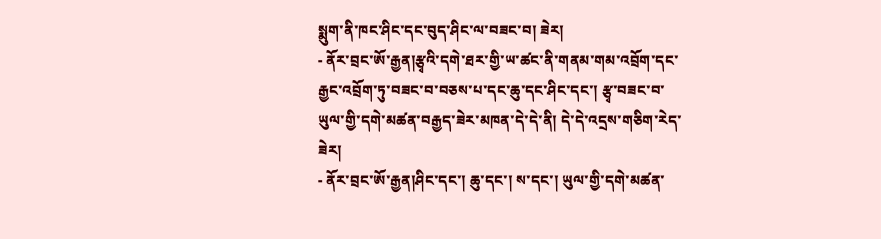སྨུག་ནི་ཁང་ཤིང་དང་བུད་ཤིང་ལ་བཟང་བ། ཟེར།
- ནོར་བྲང་ཨོ་རྒྱན།རྩྭའི་དགེ་ཐར་གྱི་ཡ་ཚང་ནི་གནམ་གམ་འབྲོག་དང་རྒྱང་འབྲོག་ཏུ་བཟང་བ་བཅས་པ་དང་ཆུ་དང་ཤིང་དང་། རྩྭ་བཟང་བ་ཡུལ་གྱི་དགེ་མཚན་བརྒྱད་ཟེར་མཁན་དེ་དེ་ནི། དེ་དེ་འདྲས་གཅིག་རེད་ཟེར།
- ནོར་བྲང་ཨོ་རྒྱན།ཤིང་དང་། ཆུ་དང་། ས་དང་། ཡུལ་གྱི་དགེ་མཚན་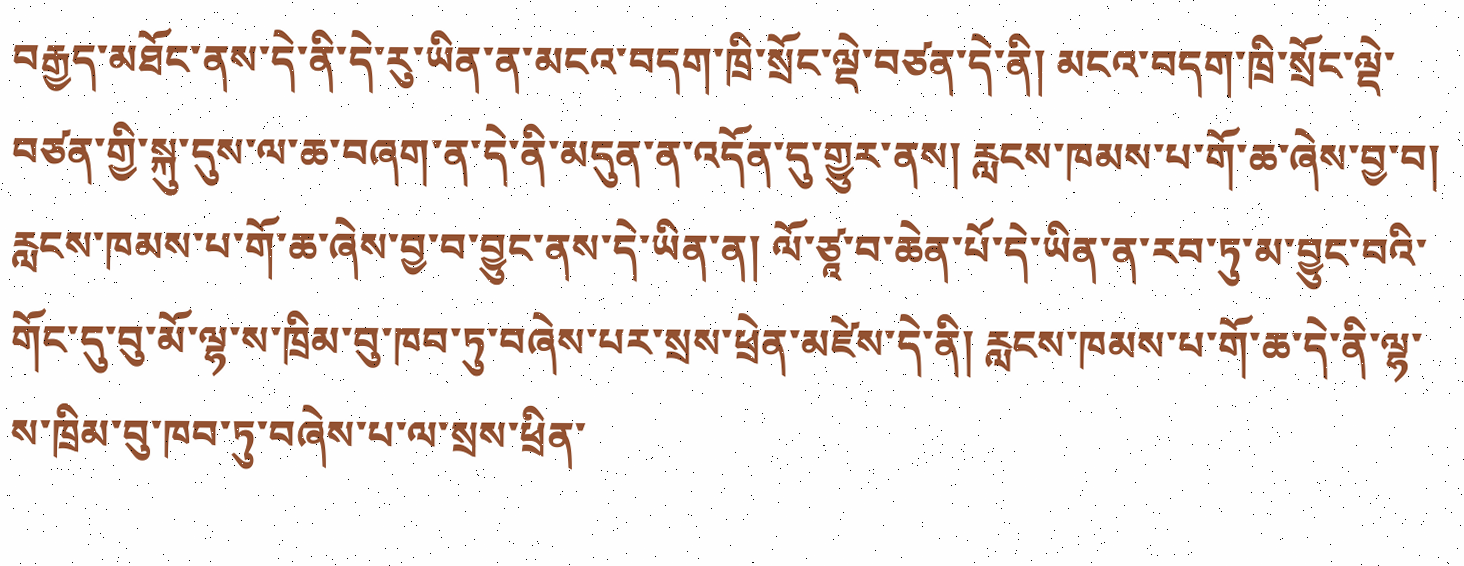བརྒྱད་མཐོང་ནས་དེ་ནི་དེ་རུ་ཡིན་ན་མངའ་བདག་ཁྲི་སྲོང་ལྡེ་བཙན་དེ་ནི། མངའ་བདག་ཁྲི་སྲོང་ལྡེ་བཙན་གྱི་སྐུ་དུས་ལ་ཆ་བཞག་ན་དེ་ནི་མདུན་ན་འདོན་དུ་གྱུར་ནས། རླངས་ཁམས་པ་གོ་ཆ་ཞེས་བྱ་བ། རླངས་ཁམས་པ་གོ་ཆ་ཞེས་བྱ་བ་བྱུང་ནས་དེ་ཡིན་ན། ལོ་ཙཱ་བ་ཆེན་པོ་དེ་ཡིན་ན་རབ་ཏུ་མ་བྱུང་བའི་གོང་དུ་བུ་མོ་ལྷ་ས་ཁྲིམ་བུ་ཁབ་ཏུ་བཞེས་པར་སྲས་ཕྲེན་མཛེས་དེ་ནི། རླངས་ཁམས་པ་གོ་ཆ་དེ་ནི་ལྷ་ས་ཁྲིམ་བུ་ཁབ་ཏུ་བཞེས་པ་ལ་སྲས་ཕྲིན་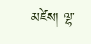མཛེས། ལྷ་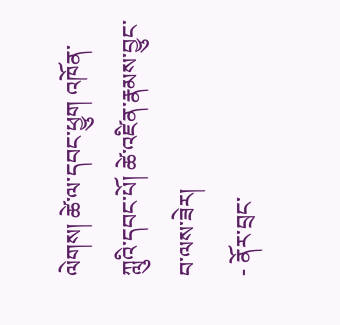ལེགས། ཚེ་ལ་དབང་ཕྱུག འཁོན་ཀླུའི་དབང་པོ། ཚེ་འཛིན་རྣམས་བྱུང་བ་ལས་ཟེར།
- ནོར་བྲང་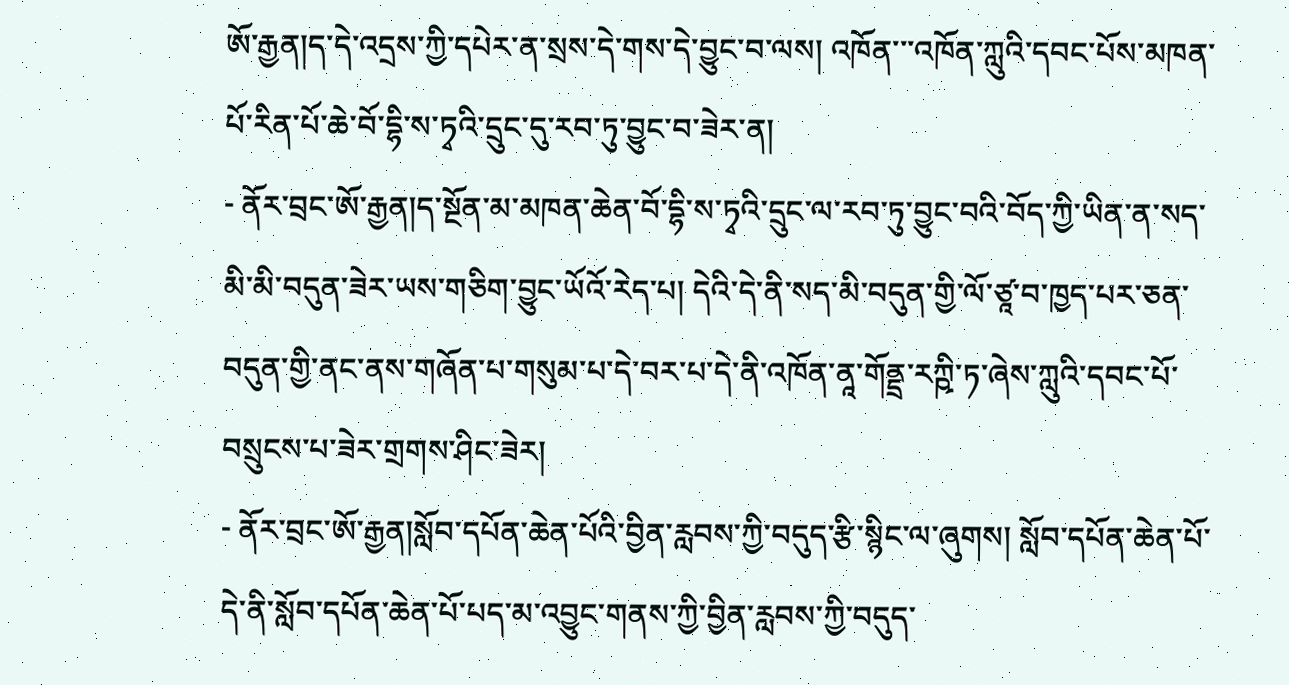ཨོ་རྒྱན།ད་དེ་འདྲས་ཀྱི་དཔེར་ན་སྲས་དེ་གས་དེ་བྱུང་བ་ལས། འཁོན་་་འཁོན་ཀླུའི་དབང་པོས་མཁན་པོ་རིན་པོ་ཆེ་བོ་དྷི་ས་ཏྭའི་དྲུང་དུ་རབ་ཏུ་བྱུང་བ་ཟེར་ན།
- ནོར་བྲང་ཨོ་རྒྱན།ད་སྔོན་མ་མཁན་ཆེན་བོ་དྷི་ས་ཏྭའི་དྲུང་ལ་རབ་ཏུ་བྱུང་བའི་བོད་ཀྱི་ཡིན་ན་སད་མི་མི་བདུན་ཟེར་ཡས་གཅིག་བྱུང་ཡོའོ་རེད་པ། དེའི་དེ་ནི་སད་མི་བདུན་གྱི་ལོ་ཙཱ་བ་ཁྱད་པར་ཅན་བདུན་གྱི་ནང་ནས་གཞོན་པ་གསུམ་པ་དེ་བར་པ་དེ་ནི་འཁོན་ནཱ་གོནྡྲ་རཀྵི་ཏ་ཞེས་ཀླུའི་དབང་པོ་བསྲུངས་པ་ཟེར་གྲགས་ཤིང་ཟེར།
- ནོར་བྲང་ཨོ་རྒྱན།སློབ་དཔོན་ཆེན་པོའི་བྱིན་རླབས་ཀྱི་བདུད་རྩི་སྙིང་ལ་ཞུགས། སློབ་དཔོན་ཆེན་པོ་དེ་ནི་སློབ་དཔོན་ཆེན་པོ་པད་མ་འབྱུང་གནས་ཀྱི་བྱིན་རླབས་ཀྱི་བདུད་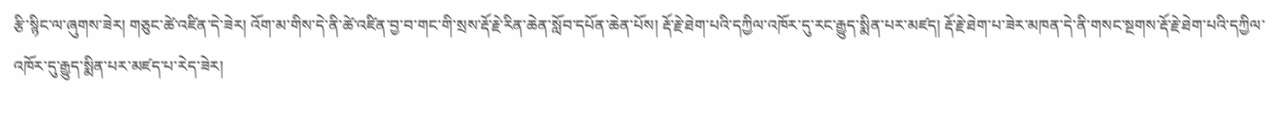རྩི་སྙིང་ལ་ཞུགས་ཟེར། གཅུང་ཚེ་འཛིན་དེ་ཟེར། འོག་མ་གིས་དེ་ནི་ཚེ་འཛིན་བྱ་བ་གང་གི་སྲས་རྡོ་རྗེ་རིན་ཆེན་སློབ་དཔོན་ཆེན་པོས། རྡོ་རྗེ་ཐེག་པའི་དཀྱིལ་འཁོར་དུ་རང་རྒྱུད་སྨིན་པར་མཛད། རྡོ་རྗེ་ཐེག་པ་ཟེར་མཁན་དེ་ནི་གསང་སྔགས་རྡོ་རྗེ་ཐེག་པའི་དཀྱིལ་འཁོར་དུ་རྒྱུད་སྨིན་པར་མཛད་པ་རེད་ཟེར།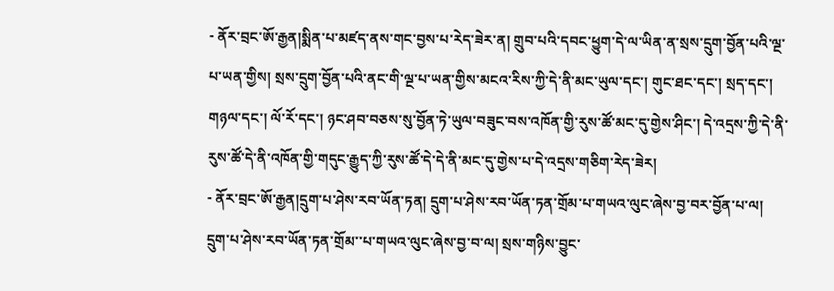- ནོར་བྲང་ཨོ་རྒྱན།སྨིན་པ་མཛད་ནས་གང་བྱས་པ་རེད་ཟེར་ན། གྲུབ་པའི་དབང་ཕྱུག་དེ་ལ་ཡིན་ན་སྲས་དྲུག་བྱོན་པའི་ལྔ་པ་ཡན་གྱིས། སྲས་དྲུག་བྱོན་པའི་ནང་གི་ལྔ་པ་ཡན་གྱིས་མངའ་རིས་ཀྱི་དེ་ནི་མང་ཡུལ་དང་། གུང་ཐང་དང་། སྲད་དང་། གཉལ་དང་། ལོ་རོ་དང་། ཉང་ཤབ་བཅས་སུ་བྱོན་ཏེ་ཡུལ་བཟུང་བས་འཁོན་གྱི་རུས་ཚོ་མང་དུ་གྱེས་ཤིང་། དེ་འདྲས་ཀྱི་དེ་ནི་རུས་ཚོ་དེ་ནི་འཁོན་གྱི་གདུང་རྒྱུད་ཀྱི་རུས་ཚོ་དེ་དེ་ནི་མང་དུ་གྱེས་པ་དེ་འདྲས་གཅིག་རེད་ཟེར།
- ནོར་བྲང་ཨོ་རྒྱན།དྲུག་པ་ཤེས་རབ་ཡོན་ཏན། དྲུག་པ་ཤེས་རབ་ཡོན་ཏན་གྲོམ་པ་གཡའ་ལུང་ཞེས་བྱ་བར་བྱོན་པ་ལ། དྲུག་པ་ཤེས་རབ་ཡོན་ཏན་གྲོམ་་པ་གཡའ་ལུང་ཞེས་བྱ་བ་ལ། སྲས་གཉིས་བྱུང་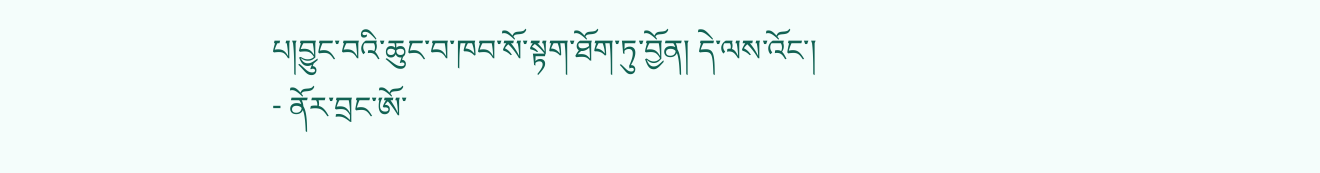པ།བྱུང་བའི་ཆུང་བ་ཁབ་སོ་སྟག་ཐོག་ཏུ་བྱོན། དེ་ལས་འོང་།
- ནོར་བྲང་ཨོ་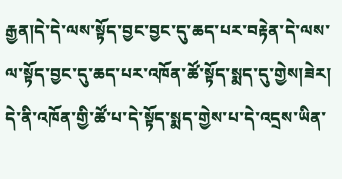རྒྱན།དེ་དེ་ལས་སྟོད་བྱང་བྱང་དུ་ཆད་པར་བརྟེན་དེ་ལས་ལ་སྟོད་བྱང་དུ་ཆད་པར་འཁོན་ཚོ་སྟོད་སྨད་དུ་གྱེས།ཟེར། དེ་ནི་འཁོན་གྱི་ཚོ་པ་དེ་སྟོད་སྨད་གྱེས་པ་དེ་འདྲས་ཡིན་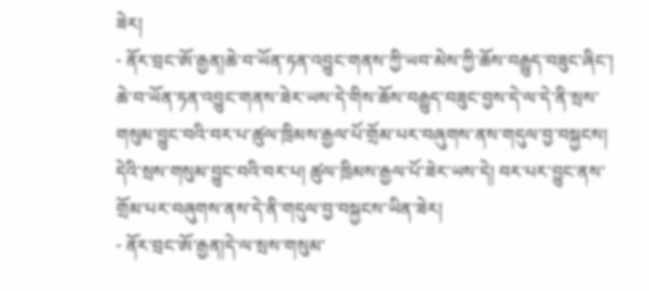ཟེར།
- ནོར་བྲང་ཨོ་རྒྱན།ཆེ་བ་ཡོན་ཏན་འབྱུང་གནས་ཀྱི་ཡབ་མེས་ཀྱི་ཆོས་བརྒྱུད་བཟུང་ཞིང་། ཆེ་བ་ཡོན་ཏན་འབྱུང་གནས་ཟེར་ཡས་དེ་གིས་ཆོས་བརྒྱུད་བཟུང་བྱས་དེ་ལ་དེ་ནི་སྲས་གསུམ་བྱུང་བའི་བར་པ་ཚུལ་ཁྲིམས་རྒྱལ་པོ་གྲོམ་པར་བཞུགས་ནས་གདུལ་བྱ་བསྐྱངས། དེའི་སྲས་གསུམ་བྱུང་བའི་བར་པ། ཚུལ་ཁྲིམས་རྒྱལ་པོ་ཟེར་ཡས་དེ། བར་པར་བྱུང་ནས་གྲོམ་པར་བཞུགས་ནས་དེ་ནི་གདུལ་བྱ་བསྐྱངས་ཡིན་ཟེར།
- ནོར་བྲང་ཨོ་རྒྱན།དེ་ལ་སྲས་གསུམ་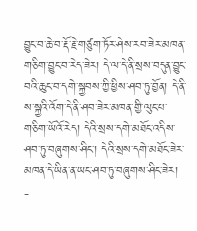བྱུང་བ་ཆེ་བ་རྡོ་རྗེ་གཙུག་ཏོར་ཤེས་རབ་ཟེར་མཁན་གཅིག་བྱུང་བ་རེད་ཟེར། དེ་ལ་དེ་ནི་སྲས་བདུན་བྱུང་བའི་ཆུང་བ་དགེ་སྐྱབས་ཀྱི་ཕྱིས་ཤབ་ཏུ་བྱོན། དེ་ནི་ས་སྐྱའི་འོག་དེ་ནི་ཤབ་ཟེར་མཁན་གྱི་ལུང་པ་གཅིག་ཡོའོ་རེད། དེའི་སྲས་དགེ་མཐོང་འདིས་ཤབ་ཏུ་བཞུགས་ཤིང་། དེའི་སྲས་དགེ་མཐོང་ཟེར་མཁན་དེ་ཡིན་ན་ཡང་ཤབ་ཏུ་བཞུགས་ཤིང་ཟེར།
-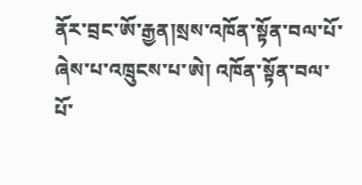ནོར་བྲང་ཨོ་རྒྱན།སྲས་འཁོན་སྟོན་བལ་པོ་ཞེས་པ་འཁྲུངས་པ་ཨེ། འཁོན་སྟོན་བལ་པོ་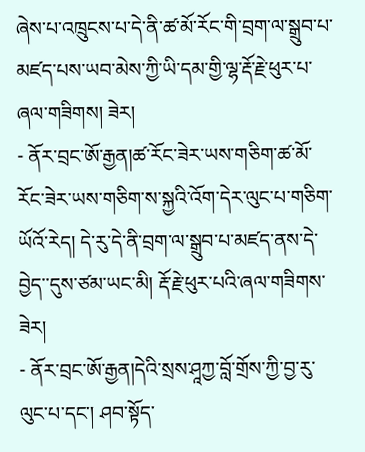ཞེས་པ་འཁྲུངས་པ་དེ་ནི་ཚ་མོ་རོང་གི་བྲག་ལ་སྒྲུབ་པ་མཛད་པས་ཡབ་མེས་ཀྱི་ཡི་དམ་གྱི་ལྷ་རྡོ་རྗེ་ཕུར་པ་ཞལ་གཟིགས། ཟེར།
- ནོར་བྲང་ཨོ་རྒྱན།ཚ་རོང་ཟེར་ཡས་གཅིག་ཚ་མོ་རོང་ཟེར་ཡས་གཅིག་ས་སྐྱའི་འོག་དེར་ལུང་པ་གཅིག་ཡོའོ་རེད། དེ་རུ་དེ་ནི་བྲག་ལ་སྒྲུབ་པ་མཛད་ནས་དེ་བྱེད་་དུས་ཙམ་ཡང་མི། རྡོ་རྗེ་ཕུར་པའི་ཞལ་གཟིགས་ཟེར།
- ནོར་བྲང་ཨོ་རྒྱན།དེའི་སྲས་ཤཱཀྱ་བློ་གྲོས་ཀྱི་བྱ་རུ་ལུང་པ་དང་། ཤབ་སྟོད་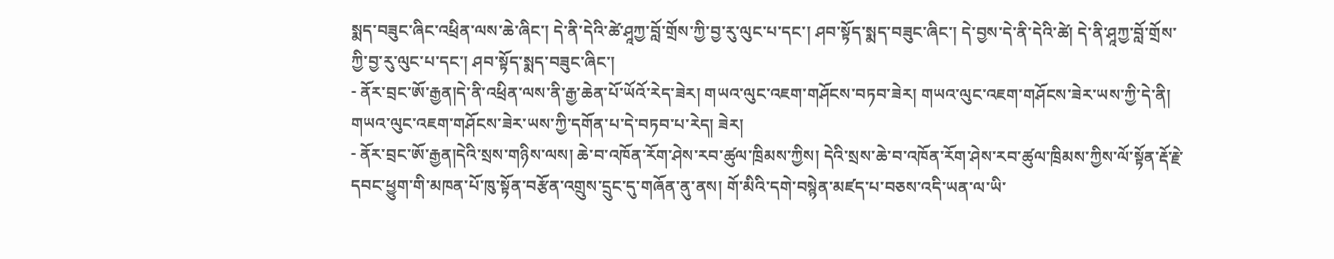སྨད་བཟུང་ཞིང་འཕྲིན་ལས་ཆེ་ཞིང་། དེ་ནི་དེའི་ཚེ་ཤཱཀྱ་བློ་གྲོས་ཀྱི་བྱ་རུ་ལུང་པ་དང་། ཤབ་སྟོད་སྨད་བཟུང་ཞིང་། དེ་བྱས་དེ་ནི་དེའི་ཚེ། དེ་ནི་ཤཱཀྱ་བློ་གྲོས་ཀྱི་བྱ་རུ་ལུང་པ་དང་། ཤབ་སྟོད་སྨད་བཟུང་ཞིང་།
- ནོར་བྲང་ཨོ་རྒྱན།དེ་ནི་འཕྲིན་ལས་ནི་རྒྱ་ཆེན་པོ་ཡོའོ་རེད་ཟེར། གཡའ་ལུང་འཇག་གཤོངས་བཏབ་ཟེར། གཡའ་ལུང་འཇག་གཤོངས་ཟེར་ཡས་ཀྱི་དེ་ནི། གཡའ་ལུང་འཇག་གཤོངས་ཟེར་ཡས་ཀྱི་དགོན་པ་དེ་བཏབ་པ་རེད། ཟེར།
- ནོར་བྲང་ཨོ་རྒྱན།དེའི་སྲས་གཉིས་ལས། ཆེ་བ་འཁོན་རོག་ཤེས་རབ་ཚུལ་ཁྲིམས་ཀྱིས། དེའི་སྲས་ཆེ་བ་འཁོན་རོག་ཤེས་རབ་ཚུལ་ཁྲིམས་ཀྱིས་ལོ་སྟོན་རྡོ་རྗེ་དབང་ཕྱུག་གི་མཁན་པོ་ཁུ་སྟོན་བརྩོན་འགྲུས་དྲུང་དུ་གཞོན་ནུ་ནས། གོ་མིའི་དགེ་བསྙེན་མཛད་པ་བཅས་འདི་ཡན་ལ་ཡི་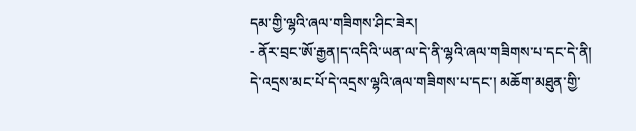དམ་གྱི་ལྷའི་ཞལ་གཟིགས་ཤིང་ཟེར།
- ནོར་བྲང་ཨོ་རྒྱན།ད་འདིའི་ཡན་ལ་དེ་ནི་ལྷའི་ཞལ་གཟིགས་པ་དང་དེ་ནི། དེ་འདྲས་མང་པོ་དེ་འདྲས་ལྷའི་ཞལ་གཟིགས་པ་དང་། མཆོག་མཐུན་གྱི་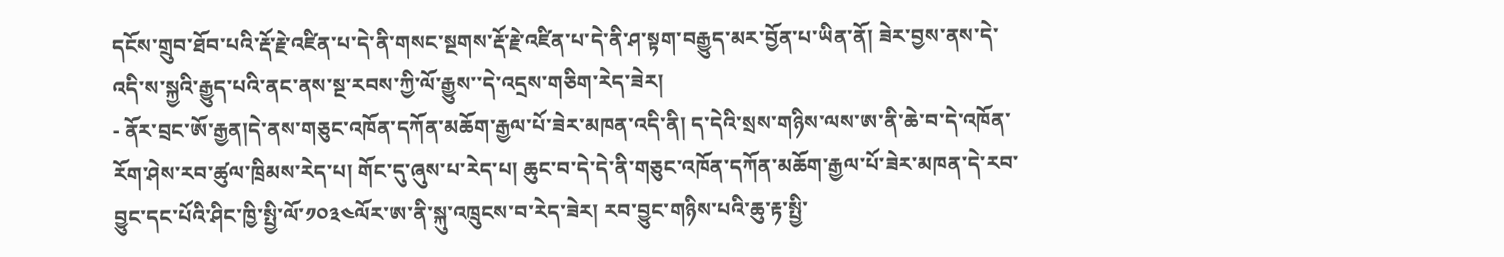དངོས་གྲུབ་ཐོབ་པའི་རྡོ་རྗེ་འཛིན་པ་དེ་ནི་གསང་སྔགས་རྡོ་རྗེ་འཛིན་པ་དེ་ནི་ཤ་སྟག་བརྒྱུད་མར་བྱོན་པ་ཡིན་ནོ། ཟེར་བྱས་ནས་དེ་འདི་ས་སྐྱའི་རྒྱུད་པའི་ནང་ནས་སྔ་རབས་ཀྱི་ལོ་རྒྱུས་་དེ་འདྲས་གཅིག་རེད་ཟེར།
- ནོར་བྲང་ཨོ་རྒྱན།དེ་ནས་གཅུང་འཁོན་དཀོན་མཆོག་རྒྱལ་པོ་ཟེར་མཁན་འདི་ནི། ད་དེའི་སྲས་གཉིས་ལས་ཨ་ནི་ཆེ་བ་དེ་འཁོན་རོག་ཤེས་རབ་ཚུལ་ཁྲིམས་རེད་པ། གོང་དུ་ཞུས་པ་རེད་པ། ཆུང་བ་དེ་དེ་ནི་གཅུང་འཁོན་དཀོན་མཆོག་རྒྱལ་པོ་ཟེར་མཁན་དེ་རབ་བྱུང་དང་པོའི་ཤིང་ཁྱི་སྤྱི་ལོ་༡༠༣༤ལོར་ཨ་ནི་སྐུ་འཁྲུངས་བ་རེད་ཟེར། རབ་བྱུང་གཉིས་པའི་ཆུ་རྟ་སྤྱི་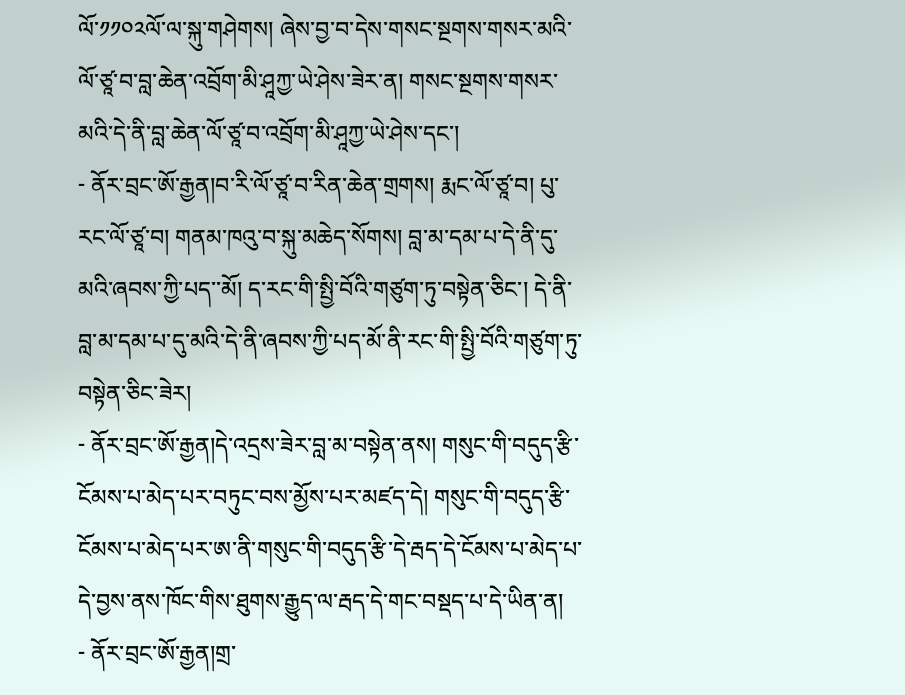ལོ་༡༡༠༢ལོ་ལ་སྐུ་གཤེགས། ཞེས་བྱ་བ་དེས་གསང་སྔགས་གསར་མའི་ལོ་ཙཱ་བ་བླ་ཆེན་འབྲོག་མི་ཤཱཀྱ་ཡེ་ཤེས་ཟེར་ན། གསང་སྔགས་གསར་མའི་དེ་ནི་བླ་ཆེན་ལོ་ཙཱ་བ་འབྲོག་མི་ཤཱཀྱ་ཡེ་ཤེས་དང་།
- ནོར་བྲང་ཨོ་རྒྱན།བ་རི་ལོ་ཙཱ་བ་རིན་ཆེན་གྲགས། རྨང་ལོ་ཙཱ་བ། པུ་རང་ལོ་ཙཱ་བ། གནམ་ཁའུ་བ་སྐུ་མཆེད་སོགས། བླ་མ་དམ་པ་དེ་ནི་དུ་མའི་ཞབས་ཀྱི་པད་་མོ། ད་རང་གི་སྤྱི་བོའི་གཙུག་ཏུ་བསྟེན་ཅིང་། དེ་ནི་བླ་མ་དམ་པ་དུ་མའི་དེ་ནི་ཞབས་ཀྱི་པད་མོ་ནི་རང་གི་སྤྱི་བོའི་གཙུག་ཏུ་བསྟེན་ཅིང་ཟེར།
- ནོར་བྲང་ཨོ་རྒྱན།དེ་འདྲས་ཟེར་བླ་མ་བསྟེན་ནས། གསུང་གི་བདུད་རྩི་ངོམས་པ་མེད་པར་བཏུང་བས་མྱོས་པར་མཛད་དེ། གསུང་གི་བདུད་རྩི་ངོམས་པ་མེད་པར་ཨ་ནི་གསུང་གི་བདུད་རྩི་དེ་རྦད་དེ་ངོམས་པ་མེད་པ་དེ་བྱས་ནས་ཁོང་གིས་ཐུགས་རྒྱུད་ལ་རྦད་དེ་གང་བསྡད་པ་དེ་ཡིན་ན།
- ནོར་བྲང་ཨོ་རྒྱན།གྲ་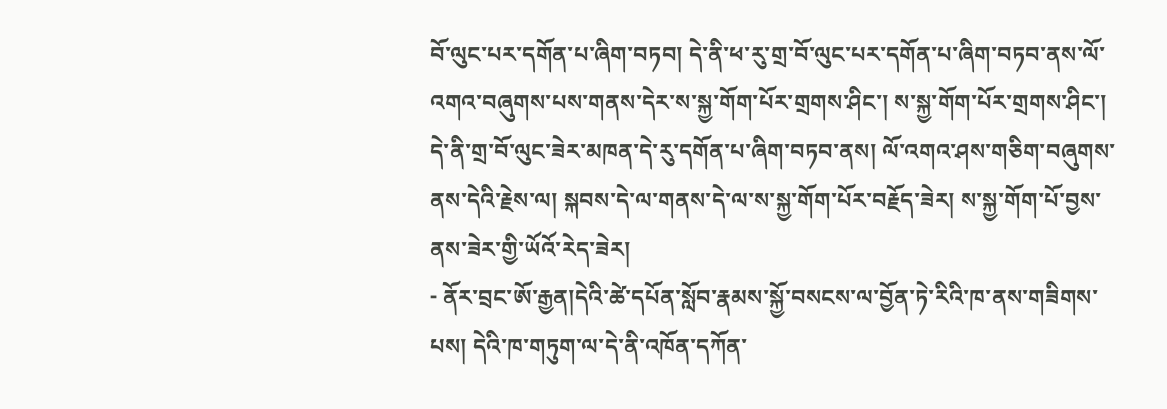བོ་ལུང་པར་དགོན་པ་ཞིག་བཏབ། དེ་ནི་ཕ་རུ་གྲ་བོ་ལུང་པར་དགོན་པ་ཞིག་བཏབ་ནས་ལོ་འགའ་བཞུགས་པས་གནས་དེར་ས་སྐྱ་གོག་པོར་གྲགས་ཤིང་། ས་སྐྱ་གོག་པོར་གྲགས་ཤིང་། དེ་ནི་གྲ་བོ་ལུང་ཟེར་མཁན་དེ་རུ་དགོན་པ་ཞིག་བཏབ་ནས། ལོ་འགའ་ཤས་གཅིག་བཞུགས་ནས་དེའི་རྗེས་ལ། སྐབས་དེ་ལ་གནས་དེ་ལ་ས་སྐྱ་གོག་པོར་བརྗོད་ཟེར། ས་སྐྱ་གོག་པོ་བྱས་ནས་ཟེར་གྱི་ཡོའོ་རེད་ཟེར།
- ནོར་བྲང་ཨོ་རྒྱན།དེའི་ཚེ་དཔོན་སློབ་རྣམས་སྐྱོ་བསངས་ལ་བྱོན་ཏེ་རིའི་ཁ་ནས་གཟིགས་པས། དེའི་ཁ་གཏུག་ལ་དེ་ནི་འཁོན་དཀོན་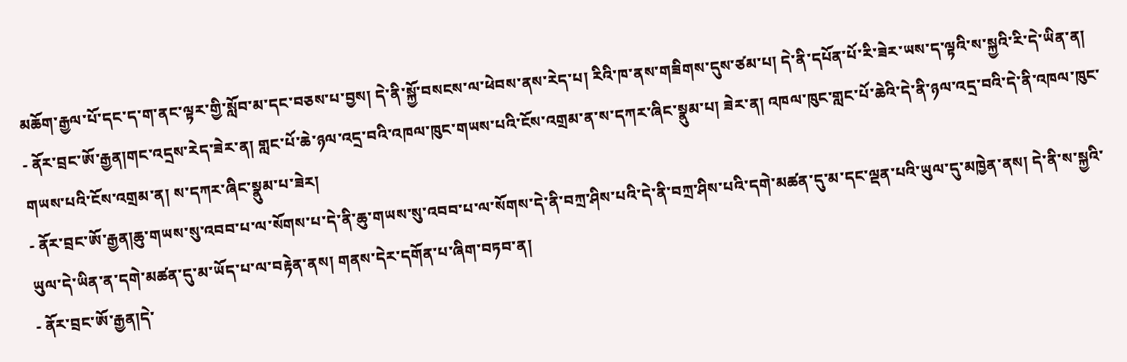མཆོག་རྒྱལ་པོ་དང་ད་ག་ནང་ལྟར་གྱི་སློབ་མ་དང་བཅས་པ་བྱས། དེ་ནི་སྐྱོ་བསངས་ལ་ཕེབས་ནས་རེད་པ། རིའི་ཁ་ནས་གཟིགས་དུས་ཙམ་པ། དེ་ནི་དཔོན་པོ་རི་ཟེར་ཡས་ད་ལྟའི་ས་སྐྱའི་རི་དེ་ཡིན་ན།
- ནོར་བྲང་ཨོ་རྒྱན།གང་འདྲས་རེད་ཟེར་ན། གླང་པོ་ཆེ་ཉལ་འདྲ་བའི་འཁལ་ཁུང་གཡས་པའི་ངོས་འགྲམ་ན་ས་དཀར་ཞིང་སྣུམ་པ། ཟེར་ན། འཁལ་ཁུང་གླང་པོ་ཆེའི་དེ་ནི་ཉལ་འདྲ་བའི་དེ་ནི་འཁལ་ཁུང་གཡས་པའི་ངོས་འགྲམ་ན། ས་དཀར་ཞིང་སྣུམ་པ་ཟེར།
- ནོར་བྲང་ཨོ་རྒྱན།ཆུ་གཡས་སུ་འབབ་པ་ལ་སོགས་པ་དེ་ནི་ཆུ་གཡས་སུ་འབབ་པ་ལ་སོགས་དེ་ནི་བཀྲ་ཤིས་པའི་དེ་ནི་བཀྲ་ཤིས་པའི་དགེ་མཚན་དུ་མ་དང་ལྡན་པའི་ཡུལ་དུ་མཁྱེན་ནས། དེ་ནི་ས་སྐྱའི་ཡུལ་དེ་ཡིན་ན་དགེ་མཚན་དུ་མ་ཡོད་པ་ལ་བརྟེན་ནས། གནས་དེར་དགོན་པ་ཞིག་བཏབ་ན།
- ནོར་བྲང་ཨོ་རྒྱན།དེ་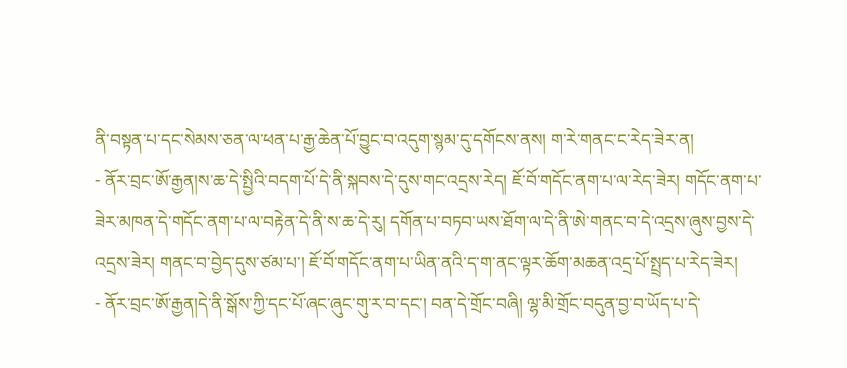ནི་བསྟན་པ་དང་སེམས་ཅན་ལ་ཕན་པ་རྒྱ་ཆེན་པོ་བྱུང་བ་འདུག་སྙམ་དུ་དགོངས་ནས། ག་རེ་གནང་ང་རེད་ཟེར་ན།
- ནོར་བྲང་ཨོ་རྒྱན།ས་ཆ་དེ་སྤྱིའི་བདག་པོ་དེ་ནི་སྐབས་དེ་དུས་གང་འདྲས་རེད། ཇོ་བོ་གདོང་ནག་པ་ལ་རེད་ཟེར། གདོང་ནག་པ་ཟེར་མཁན་དེ་གདོང་ནག་པ་ལ་བརྟེན་དེ་ནི་ས་ཆ་དེ་རུ། དགོན་པ་བཏབ་ཡས་ཐོག་ལ་དེ་ནི་ཨེ་གནང་བ་དེ་འདྲས་ཞུས་བྱས་དེ་འདྲས་ཟེར། གནང་བ་བྱེད་དུས་ཙམ་པ་། ཇོ་བོ་གདོང་ནག་པ་ཡིན་ནའི་ད་ག་ནང་ལྟར་ཆོག་མཆན་འདྲ་པོ་སྤྲད་པ་རེད་ཟེར།
- ནོར་བྲང་ཨོ་རྒྱན།དེ་ནི་སྒོས་ཀྱི་དང་པོ་ཞང་ཞུང་གུ་ར་བ་དང་། བན་དེ་གྲོང་བཞི། ལྷ་མི་གྲོང་བདུན་བྱ་བ་ཡོད་པ་དེ་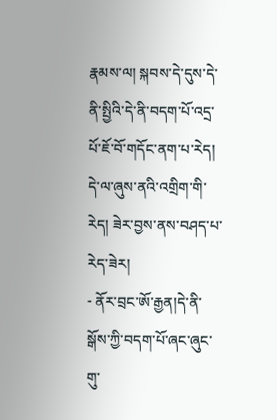རྣམས་ལ། སྐབས་དེ་དུས་དེ་ནི་སྤྱིའི་དེ་ནི་བདག་པོ་འདྲ་པོ་ཇོ་བོ་གདོང་ནག་པ་རེད། དེ་ལ་ཞུས་ནའི་འགྲིག་གི་རེད། ཟེར་བྱས་ནས་བཤད་པ་རེད་ཟེར།
- ནོར་བྲང་ཨོ་རྒྱན།དེ་ནི་སྒོས་ཀྱི་བདག་པོ་ཞང་ཞུང་གུ་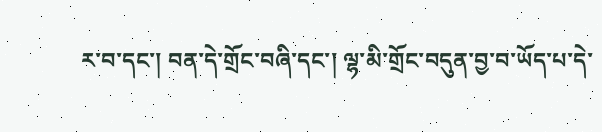ར་བ་དང་། བན་དེ་གྲོང་བཞི་དང་། ལྷ་མི་གྲོང་བདུན་བྱ་བ་ཡོད་པ་དེ་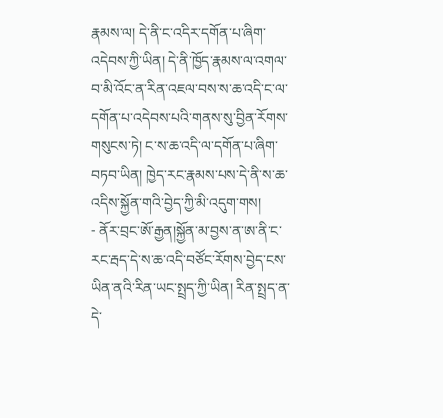རྣམས་ལ། དེ་ནི་ང་འདིར་དགོན་པ་ཞིག་འདེབས་ཀྱི་ཡིན། དེ་ནི་ཁྱོད་རྣམས་ལ་འགལ་བ་མི་འོང་ན་རིན་འཇལ་བས་ས་ཆ་འདི་ང་ལ་དགོན་པ་འདེབས་པའི་གནས་སུ་བྱིན་རོགས་གསུངས་ཏེ། ང་ས་ཆ་འདི་ལ་དགོན་པ་ཞིག་བཏབ་ཡིན། ཁྱེད་རང་རྣམས་པས་དེ་ནི་ས་ཆ་འདིས་སྐྱོན་གའི་བྱེད་ཀྱི་མི་འདུག་གས།
- ནོར་བྲང་ཨོ་རྒྱན།སྐྱོན་མ་བྱས་ན་ཨ་ནི་ང་རང་རྦད་དེ་ས་ཆ་འདི་བཙོང་རོགས་བྱེད་ངས་ཡིན་ནའི་རིན་ཡང་སྤྲད་ཀྱི་ཡིན། རིན་སྤྲད་ན་དེ་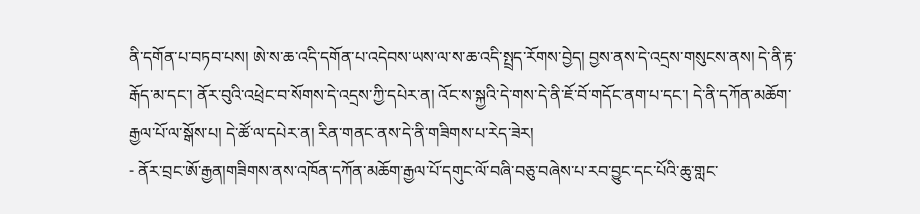ནི་དགོན་པ་བཏབ་པས། ཨེ་ས་ཆ་འདི་དགོན་པ་འདེབས་ཡས་ལ་ས་ཆ་འདི་སྤྲད་རོགས་བྱེད། བྱས་ནས་དེ་འདྲས་གསུངས་ནས། དེ་ནི་རྟ་རྒོད་མ་དང་། ནོར་བུའི་འཕྲེང་བ་སོགས་དེ་འདྲས་ཀྱི་དཔེར་ན། འོང་ས་སྐྱའི་དེ་གས་དེ་ནི་ཇོ་བོ་གདོང་ནག་པ་དང་། དེ་ནི་དཀོན་མཆོག་རྒྱལ་པོ་ལ་སྒོས་པ། དེ་ཚོ་ལ་དཔེར་ན། རིན་གནང་ནས་དེ་ནི་གཟིགས་པ་རེད་ཟེར།
- ནོར་བྲང་ཨོ་རྒྱན།གཟིགས་ནས་འཁོན་དཀོན་མཆོག་རྒྱལ་པོ་དགུང་ལོ་བཞི་བཅུ་བཞེས་པ་རབ་བྱུང་དང་པོའི་ཆུ་གླང་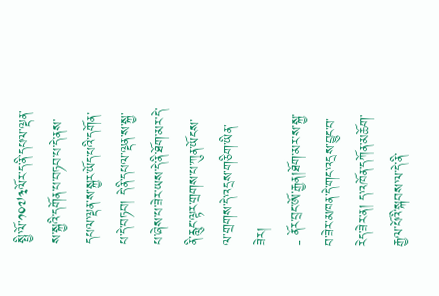སྤྱི་ལོ་༡༠༧༣ལོར་ད་ནི་དཔལ་ལྡན་ས་སྐྱའི་དགོན་པ་བཏབ་པ་དེ་ནས་དཔལ་ལྡན་ས་སྐྱར་ཡོད་པའི་དགོན་པ་དེ་བཏབ། དེ་ནི་དཔལ་ལྡན་ས་སྐྱ་པ་ཞེས་པ་ཟེར་ཡས་དེ་ནི་ཐོག་མར་དེ་ནི་རླུང་ལྟར་གྲགས་པ་ཀུན་ཡོངས་ལ་གྲགས་དེ་འདྲས་གཅིག་ཡིན་ཟེར།
- ནོར་བྲང་ཨོ་རྒྱན།ཐོག་མར་ས་སྐྱ་བ་ཟེར་མཁན་དེ་གང་འདྲས་བྱུང་བ་རེད་ཟེར་ན། ད་འཁོན་དཀོན་མཆོག་རྒྱལ་པོའི་སྐབས་ལ་དེ་ནི་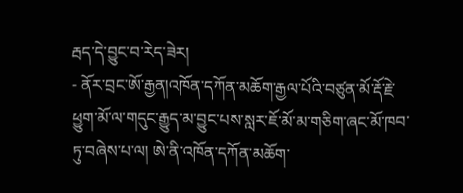རྦད་དེ་བྱུང་བ་རེད་ཟེར།
- ནོར་བྲང་ཨོ་རྒྱན།འཁོན་དཀོན་མཆོག་རྒྱལ་པོའི་བཙུན་མོ་རྡོ་རྗེ་ཕྱུག་མོ་ལ་གདུང་རྒྱུད་མ་བྱུང་པས་སླར་ཇོ་མོ་མ་གཅིག་ཞང་མོ་ཁབ་ཏུ་བཞེས་པ་ལ། ཨེ་ནི་འཁོན་དཀོན་མཆོག་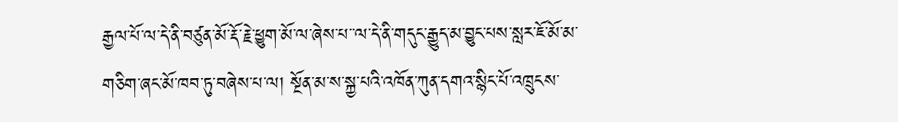རྒྱལ་པོ་ལ་དེ་ནི་བཙུན་མོ་རྡོ་རྗེ་ཕྱུག་མོ་ལ་ཞེས་པ་་ལ་དེ་ནི་གདུང་རྒྱུད་མ་བྱུང་པས་སླར་ཇོ་མོ་མ་གཅིག་ཞང་མོ་ཁབ་ཏུ་བཞེས་པ་ལ། སྔོན་མ་ས་སྐྱ་པའི་འཁོན་ཀུན་དགའ་སྙིང་པོ་འཁྲུངས་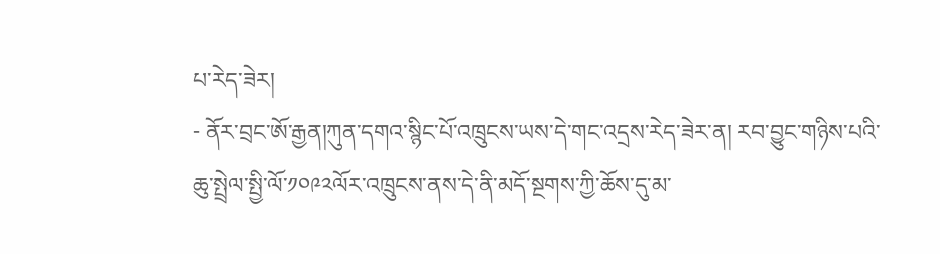པ་རེད་ཟེར།
- ནོར་བྲང་ཨོ་རྒྱན།ཀུན་དགའ་སྙིང་པོ་འཁྲུངས་ཡས་དེ་གང་འདྲས་རེད་ཟེར་ན། རབ་བྱུང་གཉིས་པའི་ཆུ་སྤྲེལ་སྤྱི་ལོ་༡༠༩༢ལོར་འཁྲུངས་ནས་དེ་ནི་མདོ་སྔགས་ཀྱི་ཆོས་དུ་མ་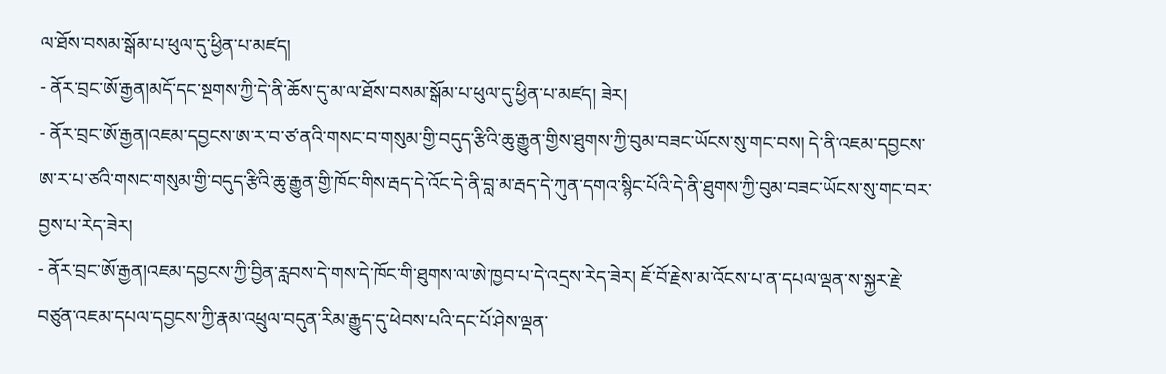ལ་ཐོས་བསམ་སྒོམ་པ་ཕུལ་དུ་ཕྱིན་པ་མཛད།
- ནོར་བྲང་ཨོ་རྒྱན།མདོ་དང་སྔགས་ཀྱི་དེ་ནི་ཆོས་དུ་མ་ལ་ཐོས་བསམ་སྒོམ་པ་ཕུལ་དུ་ཕྱིན་པ་མཛད། ཟེར།
- ནོར་བྲང་ཨོ་རྒྱན།འཇམ་དབྱངས་ཨ་ར་བ་ཙ་ནའི་གསང་བ་གསུམ་གྱི་བདུད་རྩིའི་ཆུ་རྒྱུན་གྱིས་ཐུགས་ཀྱི་བུམ་བཟང་ཡོངས་སུ་གང་བས། དེ་ནི་འཇམ་དབྱངས་ཨ་ར་པ་ཙའི་གསང་གསུམ་གྱི་བདུད་རྩིའི་ཆུ་རྒྱུན་གྱི་ཁོང་གིས་རྦད་དེ་འོང་དེ་ནི་བླ་མ་རྦད་དེ་ཀུན་དགའ་སྙིང་པོའི་དེ་ནི་ཐུགས་ཀྱི་བུམ་བཟང་ཡོངས་སུ་གང་བར་བྱས་པ་རེད་ཟེར།
- ནོར་བྲང་ཨོ་རྒྱན།འཇམ་དབྱངས་ཀྱི་བྱིན་རླབས་དེ་གས་དེ་ཁོང་གི་ཐུགས་ལ་ཨེ་ཁྱབ་པ་དེ་འདྲས་རེད་ཟེར། ཇོ་བོ་རྗེས་མ་འོངས་པ་ན་དཔལ་ལྡན་ས་སྐྱར་རྗེ་བཙུན་འཇམ་དཔལ་དབྱངས་ཀྱི་རྣམ་འཕྲུལ་བདུན་རིམ་རྒྱུད་དུ་ཕེབས་པའི་དང་པོ་ཤེས་ལྡན་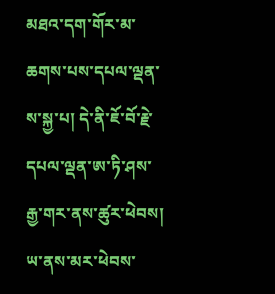མཐའ་དག་གོར་མ་ཆགས་པས་དཔལ་ལྡན་ས་སྐྱ་པ། དེ་ནི་ཇོ་བོ་རྗེ་དཔལ་ལྡན་ཨ་ཏི་ཤས་རྒྱ་གར་ནས་ཚུར་ཕེབས། ཡ་ནས་མར་ཕེབས་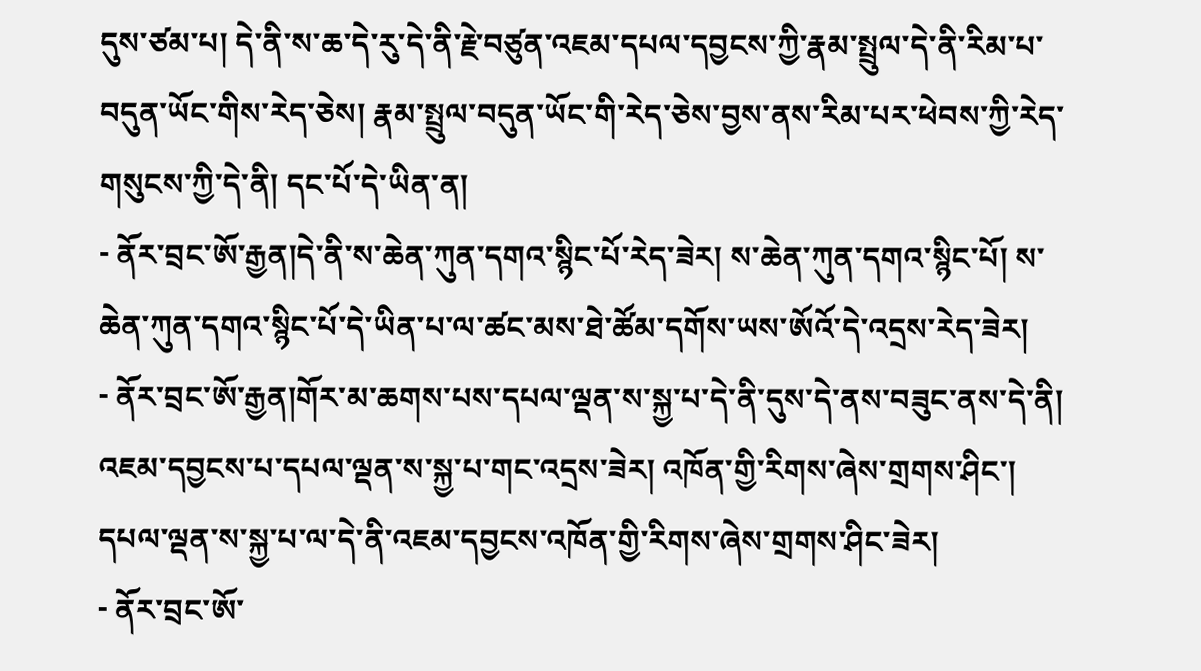དུས་ཙམ་པ། དེ་ནི་ས་ཆ་དེ་རུ་དེ་ནི་རྗེ་བཙུན་འཇམ་དཔལ་དབྱངས་ཀྱི་རྣམ་སྤྲུལ་དེ་ནི་རིམ་པ་བདུན་ཡོང་གིས་རེད་ཅེས། རྣམ་སྤྲུལ་བདུན་ཡོང་གི་རེད་ཅེས་བྱས་ནས་རིམ་པར་ཕེབས་ཀྱི་རེད་གསུངས་ཀྱི་དེ་ནི། དང་པོ་དེ་ཡིན་ན།
- ནོར་བྲང་ཨོ་རྒྱན།དེ་ནི་ས་ཆེན་ཀུན་དགའ་སྙིང་པོ་རེད་ཟེར། ས་ཆེན་ཀུན་དགའ་སྙིང་པོ། ས་ཆེན་ཀུན་དགའ་སྙིང་པོ་དེ་ཡིན་པ་ལ་ཚང་མས་ཐེ་ཚོམ་དགོས་ཡས་ཨོའོ་དེ་འདྲས་རེད་ཟེར།
- ནོར་བྲང་ཨོ་རྒྱན།གོར་མ་ཆགས་པས་དཔལ་ལྡན་ས་སྐྱ་པ་དེ་ནི་དུས་དེ་ནས་བཟུང་ནས་དེ་ནི། འཇམ་དབྱངས་པ་དཔལ་ལྡན་ས་སྐྱ་པ་གང་འདྲས་ཟེར། འཁོན་གྱི་རིགས་ཞེས་གྲགས་ཤིང་། དཔལ་ལྡན་ས་སྐྱ་པ་ལ་དེ་ནི་འཇམ་དབྱངས་འཁོན་གྱི་རིགས་ཞེས་གྲགས་ཤིང་ཟེར།
- ནོར་བྲང་ཨོ་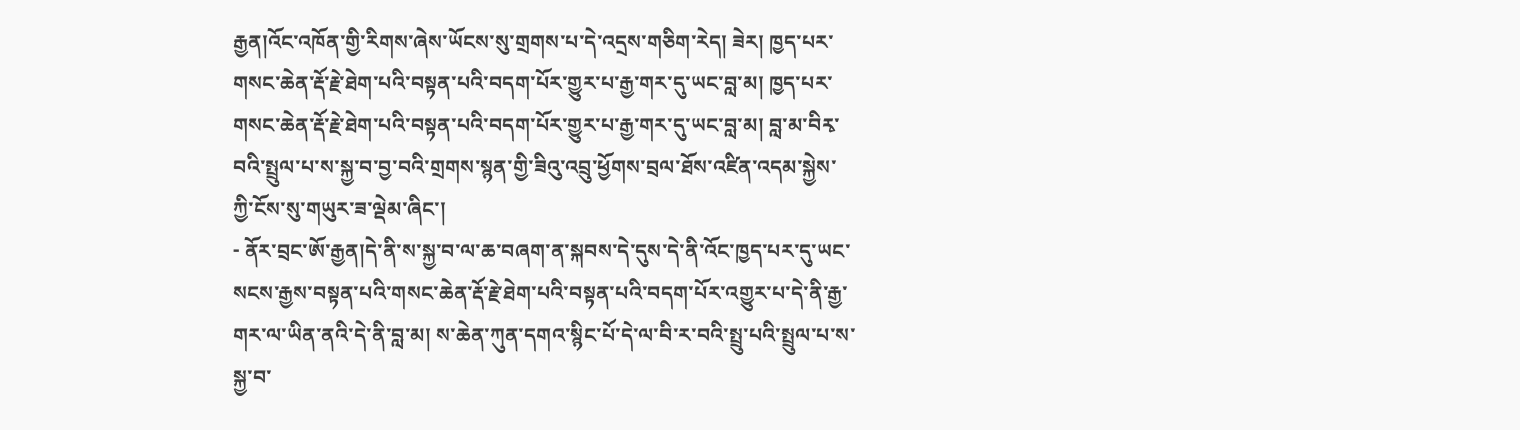རྒྱན།འོང་འཁོན་གྱི་རིགས་ཞེས་ཡོངས་སུ་གྲགས་པ་དེ་འདྲས་གཅིག་རེད། ཟེར། ཁྱད་པར་གསང་ཆེན་རྡོ་རྗེ་ཐེག་པའི་བསྟན་པའི་བདག་པོར་གྱུར་པ་རྒྱ་གར་དུ་ཡང་བླ་མ། ཁྱད་པར་གསང་ཆེན་རྡོ་རྗེ་ཐེག་པའི་བསྟན་པའི་བདག་པོར་གྱུར་པ་རྒྱ་གར་དུ་ཡང་བླ་མ། བླ་མ་བིརྭ་བའི་སྤྲུལ་པ་ས་སྐྱ་བ་བྱ་བའི་གྲགས་སྙན་གྱི་ཟིའུ་འབྲུ་ཕྱོགས་བྲལ་ཐོས་འཛིན་འདམ་སྐྱེས་ཀྱི་ངོས་སུ་གཡུར་ཟ་ལྡེམ་ཞིང་།
- ནོར་བྲང་ཨོ་རྒྱན།དེ་ནི་ས་སྐྱ་བ་ལ་ཆ་བཞག་ན་སྐབས་དེ་དུས་དེ་ནི་འོང་ཁྱད་པར་དུ་ཡང་སངས་རྒྱས་བསྟན་པའི་གསང་ཆེན་རྡོ་རྗེ་ཐེག་པའི་བསྟན་པའི་བདག་པོར་འགྱུར་པ་དེ་ནི་རྒྱ་གར་ལ་ཡིན་ནའི་དེ་ནི་བླ་མ། ས་ཆེན་ཀུན་དགའ་སྙིང་པོ་དེ་ལ་བི་ར་བའི་སྤྲུ་པའི་སྤྲུལ་པ་ས་སྐྱ་བ་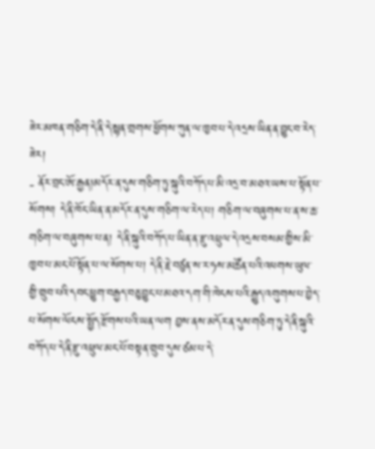ཟེར་མཁན་གཅིག་དེ་ནི་དེ་སྙན་གྲགས་ཕྱོགས་ཀུན་ལ་ཁྱབ་པ་དེ་འདྲས་ཡིན་ན་བྱུང་བ་རེད་ཟེར།
- ནོར་བྲང་ཨོ་རྒྱན།མདོར་ན་དུས་གཅིག་ཏུ་སྐུའི་བཀོད་པ་མི་འདྲ་བ་མཐའ་ཡས་པ་སྟོན་པ་སོགས། དེ་ནི་ཁོང་ཡིན་ན་མདོར་ན་དུས་གཅིག་ལ་རེད་པ། གཅིག་ལ་བཞུགས་པ་ན་ས་ཆ་གཅིག་ལ་བཞུགས་པ་ན། དེ་ནི་སྐུའི་བཀོད་པ་ཡིན་ན་རྫུ་འཕྲུལ་དེ་འདྲས་བསམ་གྱིས་མི་ཁྱབ་པ་མང་པོ་སྟོན་པ་ལ་སོགས་པ། དེ་ནི་རྗེ་བཙུན་ས་ར་ཧས་མཚོན་པའི་འཕགས་ཡུལ་གྱི་གྲུབ་པའི་དབང་ཕྱུག་བརྒྱད་བཅུ་བྱུང་པ་མཐའ་དག་གི་ཁེངས་པའི་རྒྱུད་འགུགས་པ་བྱེད་པ་སོགས་ལོངས་སྤྱོད་རྫོགས་པའི་ཡན་ལག བྱས་ནས་མདོར་ན་དུས་གཅིག་ཏུ་དེ་ནི་སྐུའི་བཀོད་པ་དེ་ནི་རྫུ་འཕྲུལ་མང་པོ་བསྟན་གྲུབ་དུས་ཙམ་པ་དེ་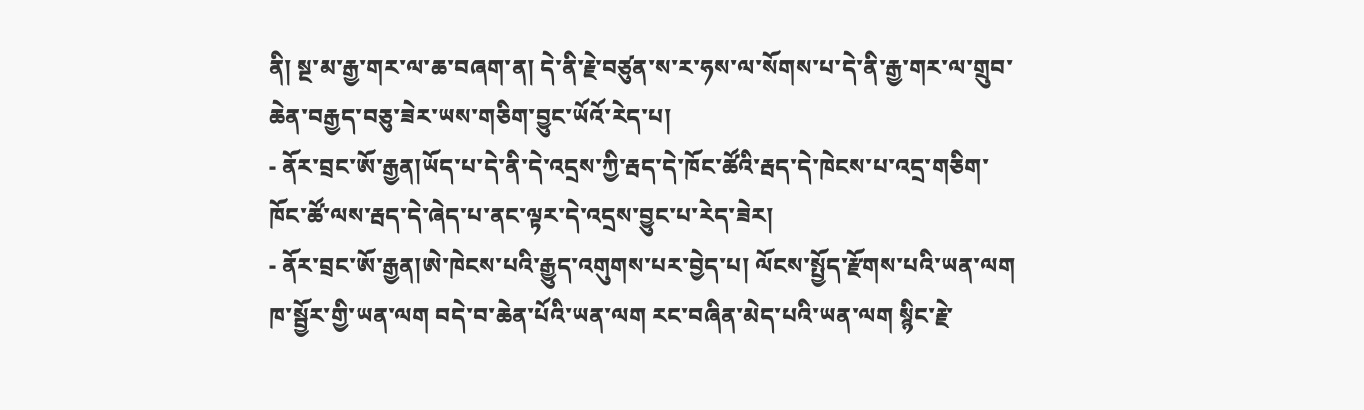ནི། སྔ་མ་རྒྱ་གར་ལ་ཆ་བཞག་ན། དེ་ནི་རྗེ་བཙུན་ས་ར་ཧས་ལ་སོགས་པ་དེ་ནི་རྒྱ་གར་ལ་གྲུབ་ཆེན་བརྒྱད་བཅུ་ཟེར་ཡས་གཅིག་བྱུང་ཡོའོ་རེད་པ།
- ནོར་བྲང་ཨོ་རྒྱན།ཡོད་པ་དེ་ནི་དེ་འདྲས་ཀྱི་རྦད་དེ་ཁོང་ཚོའི་རྦད་དེ་ཁེངས་པ་འདྲ་གཅིག་ཁོང་ཚོ་ལས་རྦད་དེ་ཞེད་པ་ནང་ལྟར་དེ་འདྲས་བྱུང་པ་རེད་ཟེར།
- ནོར་བྲང་ཨོ་རྒྱན།ཨེ་ཁེངས་པའི་རྒྱུད་འགུགས་པར་བྱེད་པ། ལོངས་སྤྱོད་རྫོགས་པའི་ཡན་ལག ཁ་སྦྱོར་གྱི་ཡན་ལག བདེ་བ་ཆེན་པོའི་ཡན་ལག རང་བཞིན་མེད་པའི་ཡན་ལག སྙིང་རྗེ་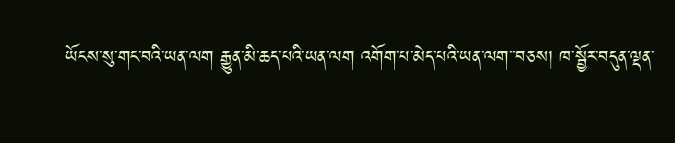ཡོངས་སུ་གང་བའི་ཡན་ལག རྒྱུན་མི་ཆད་པའི་ཡན་ལག འགོག་པ་མེད་པའི་ཡན་ལག་་བཅས། ཁ་སྦྱོར་བདུན་ལྡན་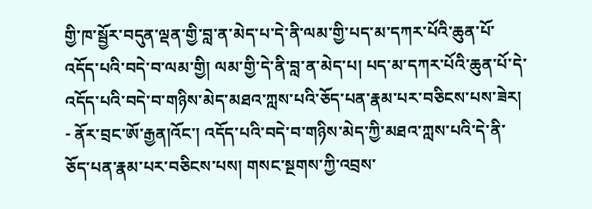གྱི་ཁ་སྦྱོར་བདུན་ལྡན་གྱི་བླ་ན་མེད་པ་དེ་ནི་ལམ་གྱི་པད་མ་དཀར་པོའི་ཆུན་པོ་འདོད་པའི་བདེ་བ་ལམ་གྱི། ལམ་གྱི་དེ་ནི་བླ་ན་མེད་པ། པད་མ་དཀར་པོའི་ཆུན་པོ་དེ་འདོད་པའི་བདེ་བ་གཉིས་མེད་མཐའ་ཀླས་པའི་ཅོད་པན་རྣམ་པར་བཅིངས་པས་ཟེར།
- ནོར་བྲང་ཨོ་རྒྱན།འོང་། འདོད་པའི་བདེ་བ་གཉིས་མེད་ཀྱི་མཐའ་ཀླས་པའི་དེ་ནི་ཅོད་པན་རྣམ་པར་བཅིངས་པས། གསང་སྔགས་ཀྱི་འབྲས་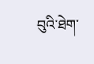བུའི་ཐེག་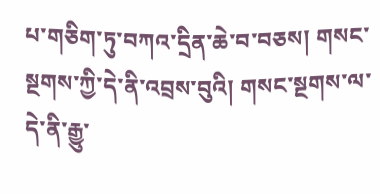པ་གཅིག་ཏུ་བཀའ་དྲིན་ཆེ་བ་བཅས། གསང་སྔགས་ཀྱི་དེ་ནི་འབྲས་བུའི། གསང་སྔགས་ལ་དེ་ནི་རྒྱུ་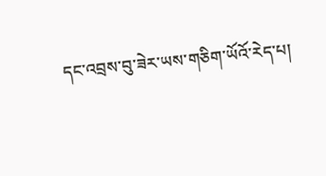དང་འབྲས་བུ་ཟེར་ཡས་གཅིག་ཡོའོ་རེད་པ།